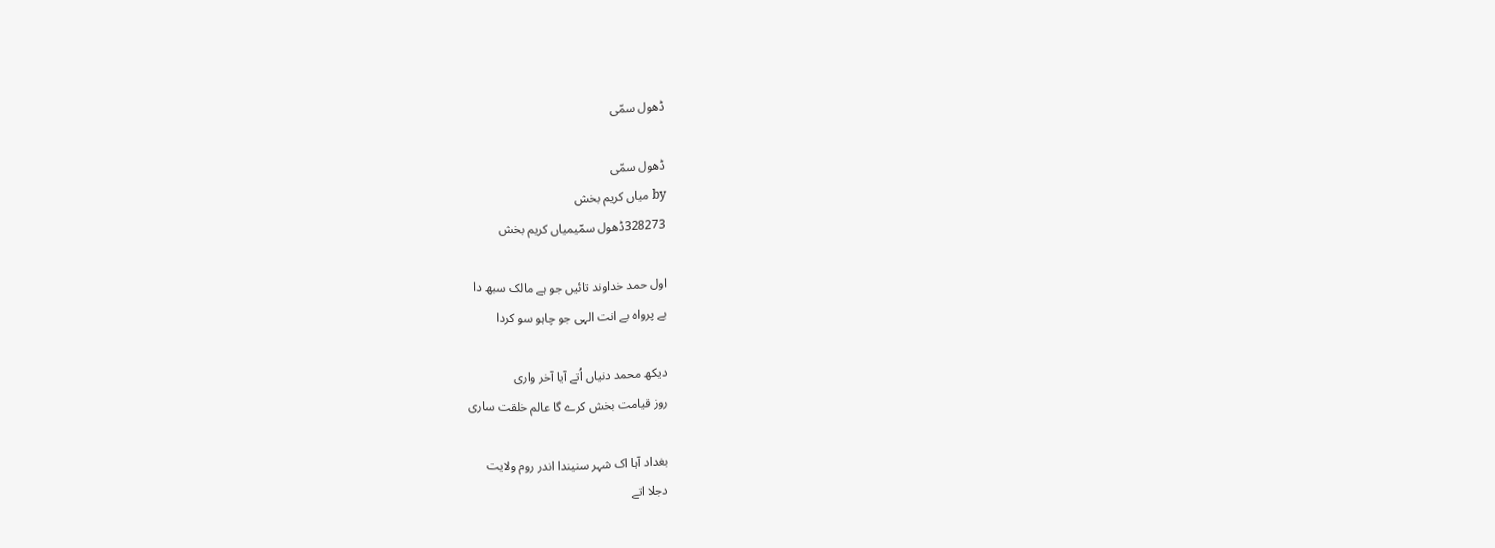ڈھول سمّی

ڈھول سمّی
by میاں کریم بخش
328273ڈھول سمّیمیاں کریم بخش

اول حمد خداوند تائیں جو ہے مالک سبھ دا
بے پرواہ بے انت الہی جو چاہو سو کردا

دیکھ محمد دنیاں اُتے آیا آخر واری
روز قیامت بخش کرے گا عالم خلقت ساری

بغداد آہا اک شہر سنیندا اندر روم ولایت
دجلا اتے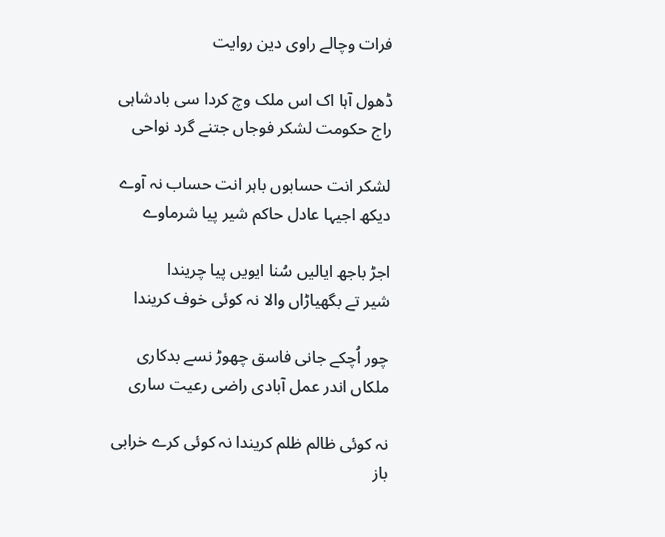فرات وچالے راوی دین روایت

ڈھول آہا اک اس ملک وچ کردا سی بادشاہی
راج حکومت لشکر فوجاں جتنے گرد نواحی

لشکر انت حسابوں باہر انت حساب نہ آوے
دیکھ اجیہا عادل حاکم شیر پیا شرماوے

اجڑ باجھ ایالیں سُنا ایویں پیا چریندا
شیر تے بگھیاڑاں والا نہ کوئی خوف کریندا

چور اُچکے جانی فاسق چھوڑ نسے بدکاری
ملکاں اندر عمل آبادی راضی رعیت ساری

نہ کوئی ظالم ظلم کریندا نہ کوئی کرے خرابی
باز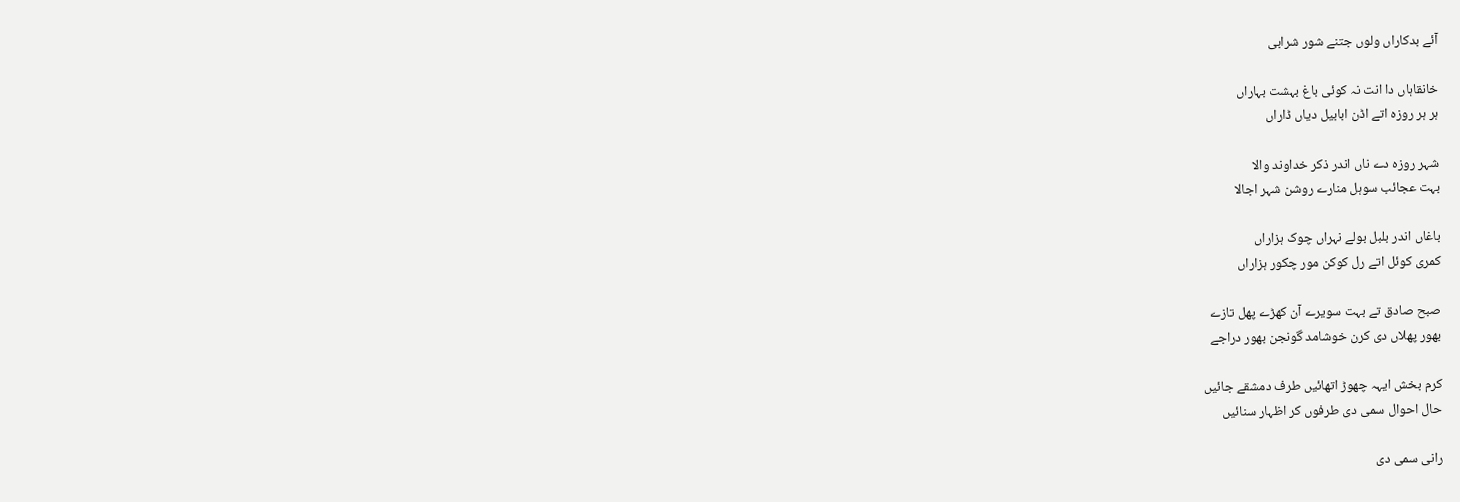آئے بدکاراں ولوں جتنے شور شرابی

خانقاہاں دا انت نہ کوئی باغ بہشت بہاراں
ہر ہر روزہ اتے اڈن ابابیل دیاں ڈاراں

شہر روزہ دے ناں اندر ذکر خداوند والا
بہت عجائب سوہل منارے روشن شہر اجالا

باغاں اندر بلبل بولے نہراں چوک ہزاراں
کمری کوئل اتے رل کوکن مور چکور ہزاراں

صبح صادق تے بہت سویرے آن کھڑے پھل تازے
بھور پھلاں دی کرن خوشامد گونجن بھور دراجے

کرم بخش ایہہ چھوڑ اتھائیں طرف دمشقے جائیں
حال احوال سمی دی طرفوں کر اظہار سنائیں

رانی سمی دی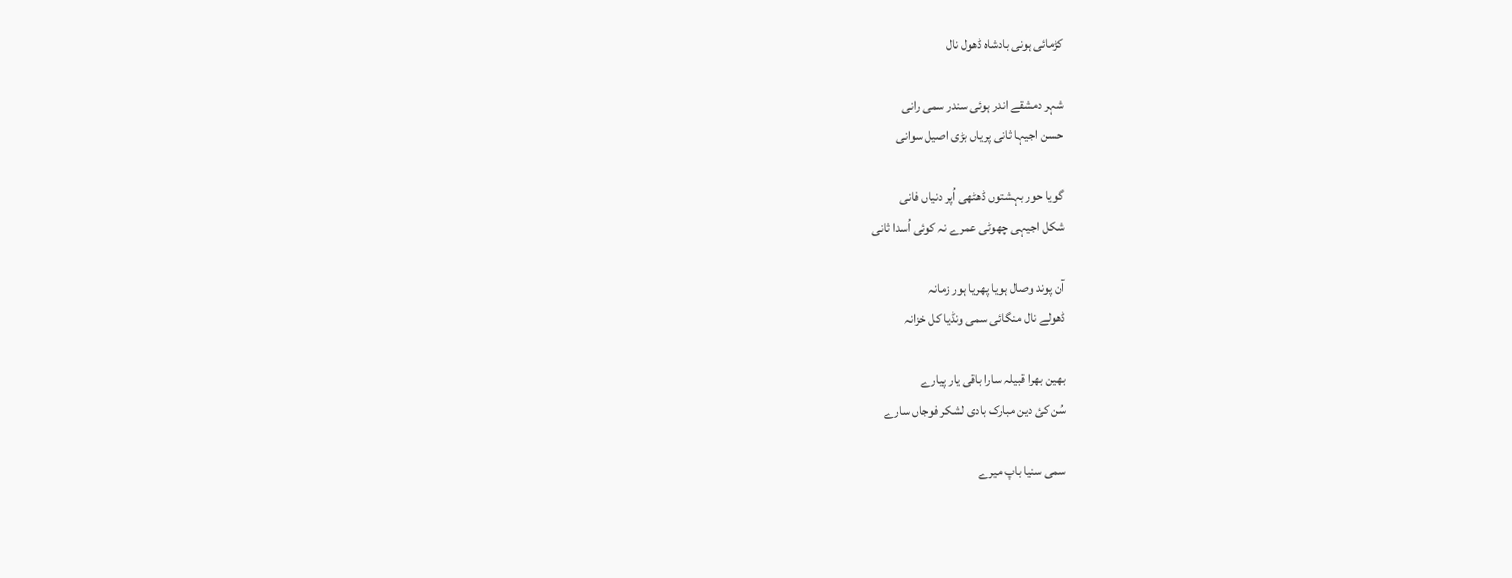کڑمائی ہونی بادشاہ ڈھول نال

شہر دمشقے اندر ہوئی سندر سمی رانی
حسن اجیہا ثانی پریاں بڑی اصیل سوانی

گویا حور بہشتوں ڈھٹھی اُپر دنیاں فانی
شکل اجیہی چھوٹی عمرے نہ کوئی اُسدا ثانی

آن پوند وصال ہویا پھریا ہور زمانہ
ڈھولے نال منگائی سمی ونڈیا کل خزانہ

بھین بھرا قبیلہ سارا باقی یار پیارے
سُن کئ دین مبارک بادی لشکر فوجاں سارے

سمی سنیا باپ میرے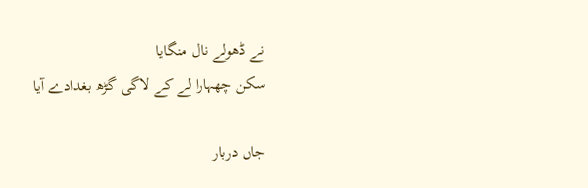نے ڈھولے نال منگایا
سکن چھہارا لے کے لاگی گڑھ بغدادے آیا

جاں دربار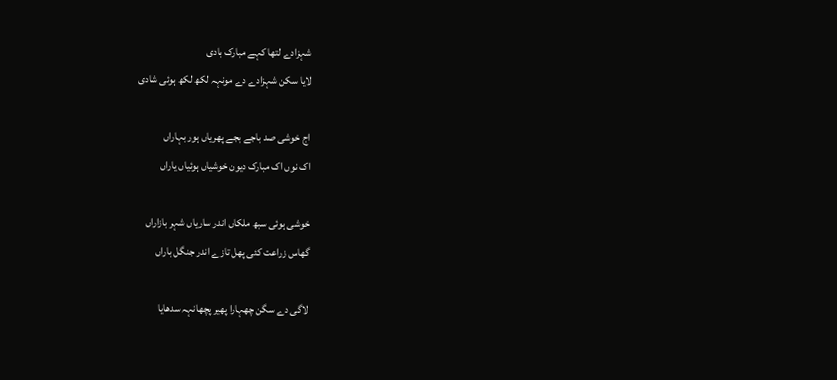شہزادے لتھا کہے مبارک بادی
لایا سکن شہزادے دے مونہہ لکھ لکھ ہوئی شادی

اج خوشی صد باجے بجے پھریاں ہور بہاراں
اک نوں اک مبارک دیون خوشیاں ہوئیاں یاراں

خوشی ہوئی سبھ ملکاں اندر ساریاں شہر بازاراں
گھاس زراعت کئی پھل تازے اندر جنگل باراں

لاگی دے سگن چھہارا پھیر پچھانہہ سدھایا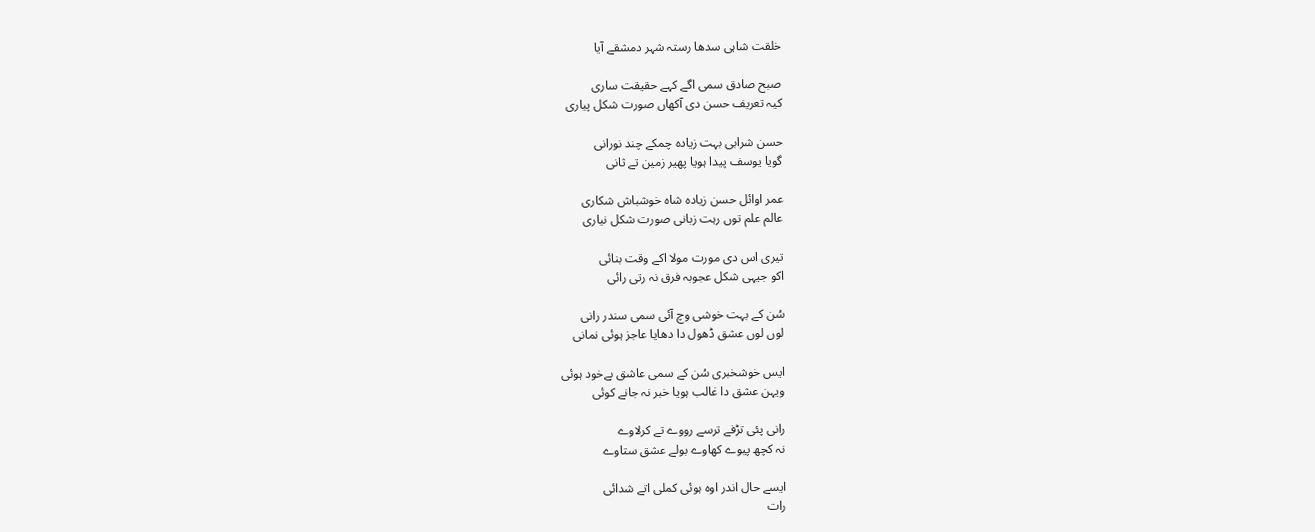خلقت شاہی سدھا رستہ شہر دمشقے آیا

صبح صادق سمی اگے کہے حقیقت ساری
کیہ تعریف حسن دی آکھاں صورت شکل پیاری

حسن شرابی بہت زیادہ چمکے چند نورانی
گویا یوسف پیدا ہویا پھیر زمین تے ثانی

عمر اوائل حسن زیادہ شاہ خوشباش شکاری
عالم علم توں رہت زبانی صورت شکل نیاری

تیری اس دی مورت مولا اکے وقت بنائی
اکو جیہی شکل عجوبہ فرق نہ رتی رائی

سُن کے بہت خوشی وچ آئی سمی سندر رانی
لوں لوں عشق ڈھول دا دھایا عاجز ہوئی نمانی

ایس خوشخبری سُن کے سمی عاشق بےخود ہوئی
ویہن عشق دا غالب ہویا خبر نہ جانے کوئی

رانی پئی تڑفے ترسے رووے تے کرلاوے
نہ کچھ پیوے کھاوے بولے عشق ستاوے

ایسے حال اندر اوہ ہوئی کملی اتے شدائی
رات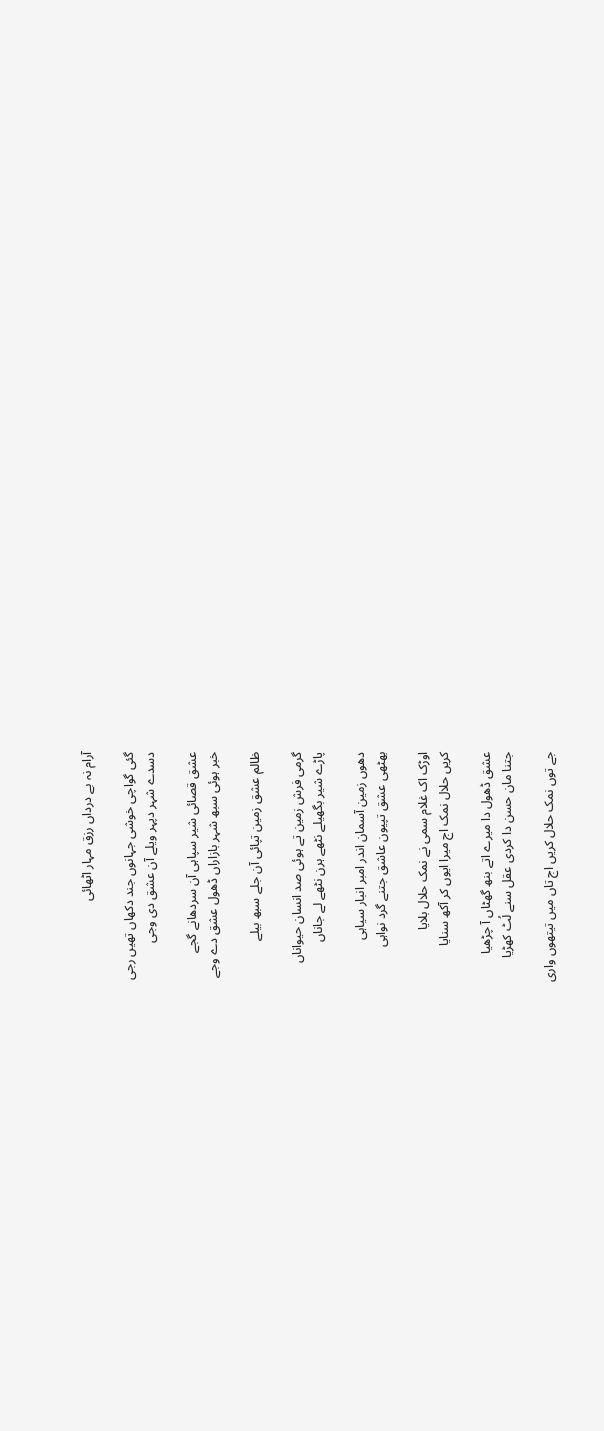آرام نہ بے درداں رزق مہار اٹھائی

گئی گواچی خوشی جہانوں جند دکھاں تھیں رجی
دسدے شہر دپہر ویلے آن عشق دی وجی

عشق قصائی شیر سپاہی آن سردھانے گجے
خبر ہوئی سبھ شہر بازاراں ڈھول عشق دے وجے

ظالم عشق زمین تپائی آن جلے سبھ بیلے

گرمی فرش زمین تے ہوئی صد انسان حیواناں
پاڑے شیر بگھیلے نٹھے ہرن نٹھے لے جاناں

دھوں زمین آسمان اندر امبر انبار سیاہی
بھٹھی عشق تپیون عاشق جتنے گرد نواہی

اوڑک اک غلام سمی نے نمک حلال بلایا
کریں حلال نمک اج میرا ایوں کر آکھ سنایا

عشق ڈھول دا میرے اتے بنھ گھٹاں آ چڑھیا
جتنا مان حسن دا کردی عقل سنے لُٹ کھڑیا

جے توں نمک حلال کریں اج تاں میں تیتھوں واری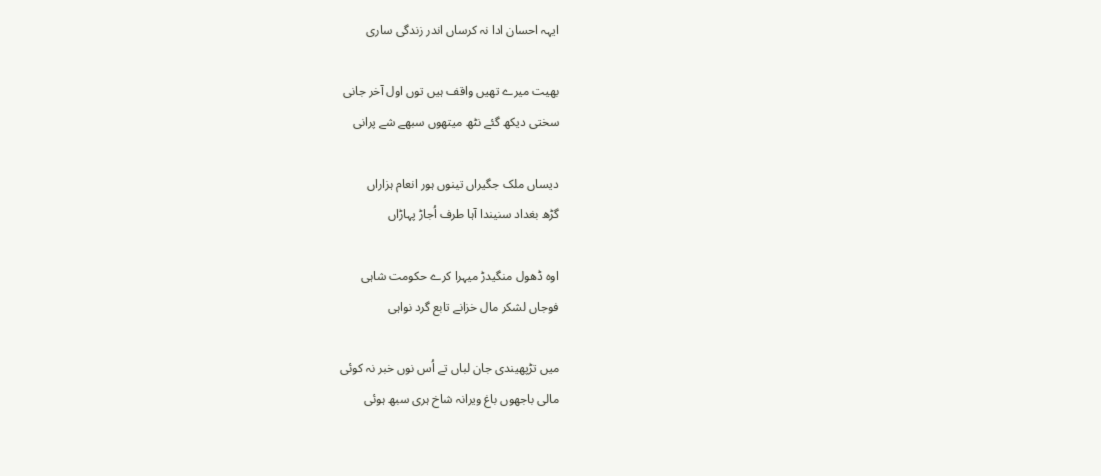ایہہ احسان ادا نہ کرساں اندر زندگی ساری

بھیت میرے تھیں واقف ہیں توں اول آخر جانی
سختی دیکھ گئے نٹھ میتھوں سبھے شے پرانی

دیساں ملک جگیراں تینوں ہور انعام ہزاراں
گڑھ بغداد سنیندا آہا طرف اُجاڑ پہاڑاں

اوہ ڈھول منگیدڑ میہرا کرے حکومت شاہی
فوجاں لشکر مال خزانے تابع گرد نواہی

میں تڑپھیندی جان لباں تے اُس نوں خبر نہ کوئی
مالی باجھوں باغ ویرانہ شاخ ہری سبھ ہوئی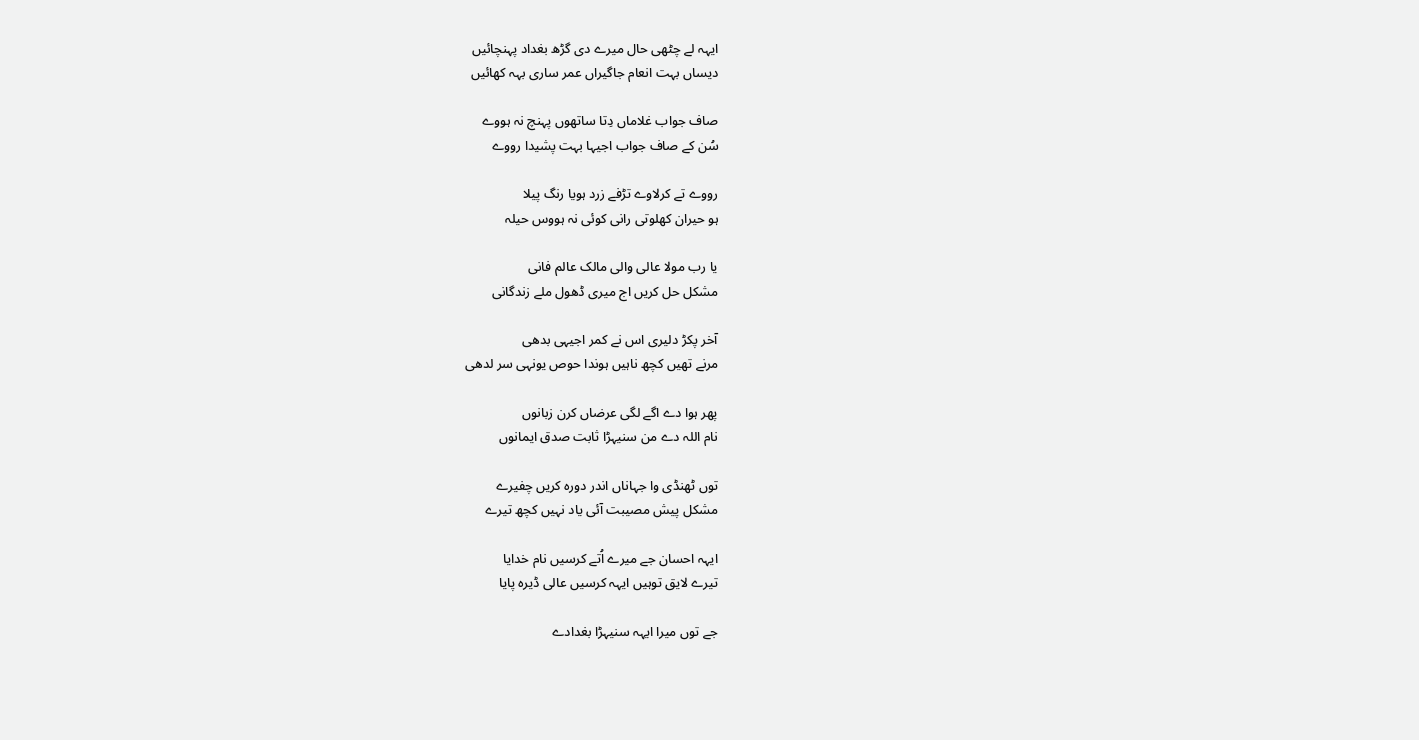ایہہ لے چٹھی حال میرے دی گڑھ بغداد پہنچائیں
دیساں بہت انعام جاگیراں عمر ساری بہہ کھائیں

صاف جواب غلاماں دِتا ساتھوں پہنچ نہ ہووے
سُن کے صاف جواب اجیہا بہت پشیدا رووے

رووے تے کرلاوے تڑفے زرد ہویا رنگ پیلا
ہو حیران کھلوتی رانی کوئی نہ ہووس حیلہ

یا رب مولا عالی والی مالک عالم فانی
مشکل حل کریں اج میری ڈھول ملے زندگانی

آخر پکڑ دلیری اس نے کمر اجیہی بدھی
مرنے تھیں کچھ ناہیں ہوندا حوص یونہی سر لدھی

پھر ہوا دے اگے لگی عرضاں کرن زبانوں
نام اللہ دے من سنیہڑا ثابت صدق ایمانوں

توں ٹھنڈی وا جہاناں اندر دورہ کریں چفیرے
مشکل پیش مصیبت آئی یاد نہیں کچھ تیرے

ایہہ احسان جے میرے اُتے کرسیں نام خدایا
تیرے لایق توہیں ایہہ کرسیں عالی ڈیرہ پایا

جے توں میرا ایہہ سنیہڑا بغدادے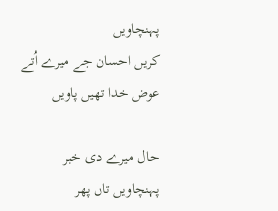پہنچاویں
کریں احسان جے میرے اُتے عوض خدا تھیں پاویں

حال میرے دی خبر پہنچاویں تاں پھر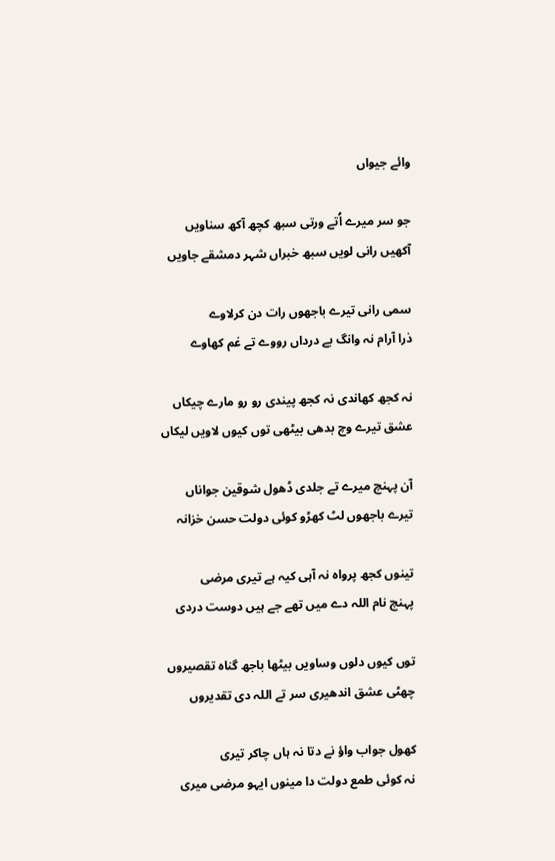وائے جیواں

جو سر میرے اُتے ورتی سبھ کچھ آکھ سناویں
آکھیں رانی لویں سبھ خبراں شہر دمشقے جاویں

سمی رانی تیرے باجھوں رات دن کرلاوے
ذرا آرام نہ وانگ بے درداں رووے تے غم کھاوے

نہ کجھ کھاندی نہ کجھ پیندی رو رو مارے چیکاں
عشق تیرے وچ بدھی بیٹھی توں کیوں لاویں لیکاں

آن پہنچ میرے تے جلدی ڈھول شوقین جواناں
تیرے باجھوں لٹ کھڑو کوئی دولت حسن خزانہ

تینوں کجھ پرواہ نہ آہی کیہ ہے تیری مرضی
پہنچ نام اللہ دے میں تھے جے ہیں دوست دردی

توں کیوں دلوں وساویں بیٹھا باجھ گناہ تقصیروں
چھٹی عشق اندھیری سر تے اللہ دی تقدیروں

کھول جواب واؤ نے دتا نہ ہاں چاکر تیری
نہ کوئی طمع دولت دا مینوں ایہو مرضی میری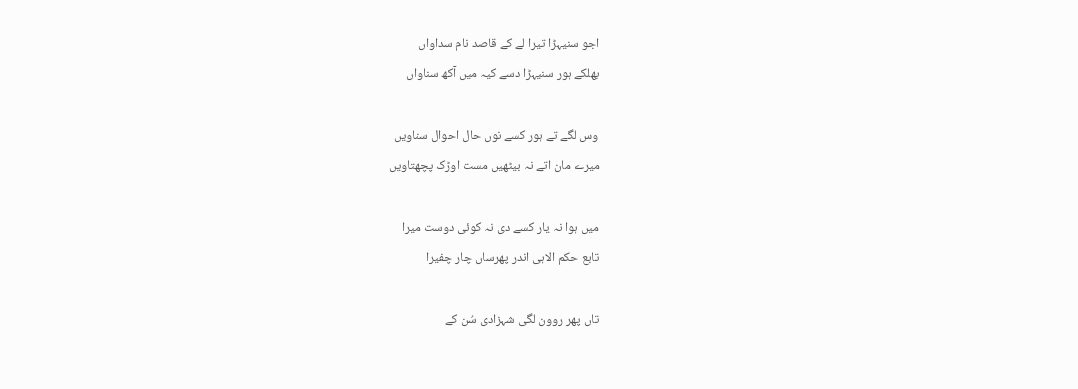اجو سنیہڑا تیرا لے کے قاصد نام سداواں
بھلکے ہور سنیہڑا دسے کیہ میں آکھ سناواں

وس لگے تے ہور کسے نوں حال احوال سناویں
میرے مان اتے نہ بیٹھیں مست اوڑک پچھتاویں

میں ہوا نہ یار کسے دی نہ کوئی دوست میرا
تابع حکم الاہی اندر پھرساں چار چفیرا

تاں پھر روون لگی شہزادی سُن کے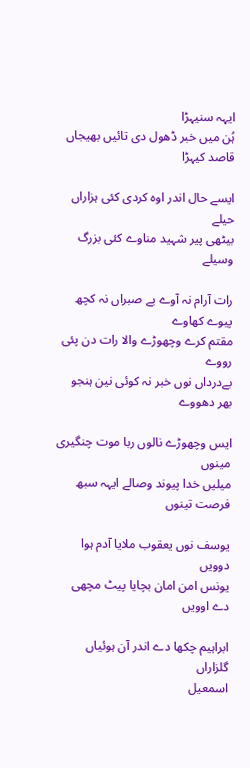ایہہ سنیہڑا
ہُن میں خبر ڈھول دی تائیں بھیجاں قاصد کیہڑا

ایسے حال اندر اوہ کردی کئی ہزاراں حیلے
بیٹھی پیر شہید مناوے کئی بزرگ وسیلے

رات آرام نہ آوے بے صبراں نہ کچھ پیوے کھاوے
مقتم کرے وچھوڑے والا رات دن پئی رووے
بےدرداں نوں خبر نہ کوئی نین ہنجو بھر دھووے

ایس وچھوڑے نالوں ربا موت چنگیری مینوں
میلیں خدا پیوند وصالے ایہہ سبھ فرصت تینوں

یوسف نوں یعقوب ملایا آدم ہوا دوویں
یونس امن امان بچایا پیٹ مچھی دے اوویں

ابراہیم چکھا دے اندر آن ہوئیاں گلزاراں
اسمعیل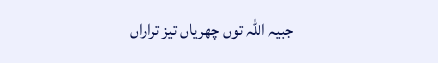جبیہ اللہ توں چھریاں تیز تراراں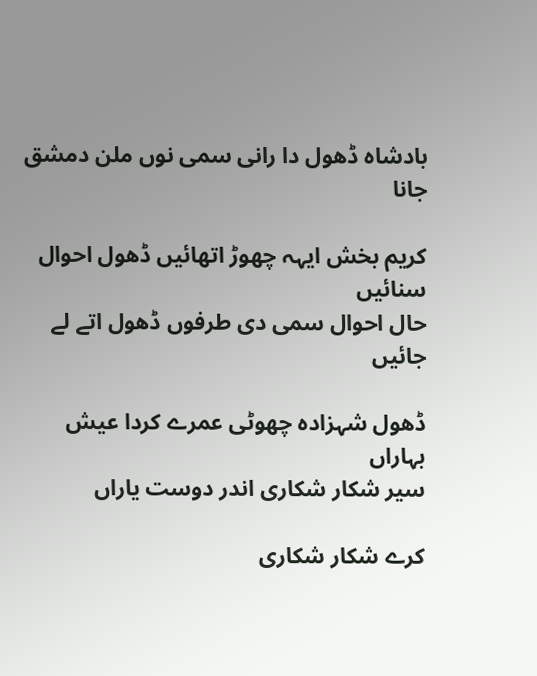بادشاہ ڈھول دا رانی سمی نوں ملن دمشق جانا

کریم بخش ایہہ چھوڑ اتھائیں ڈھول احوال سنائیں
حال احوال سمی دی طرفوں ڈھول اتے لے جائیں

ڈھول شہزادہ چھوٹی عمرے کردا عیش بہاراں
سیر شکار شکاری اندر دوست یاراں

کرے شکار شکاری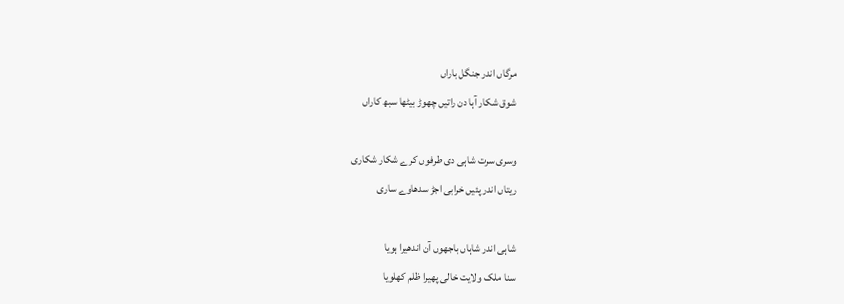مرگاں اندر جنگل باراں
شوق شکار آہا دن راتیں چھوڑ بیٹھا سبھ کاراں

وسری سرت شاہی دی طرفوں کرے شکار شکاری
ریتاں اندر پئیں خرابی اجڑ سدھاوے ساری

شاہی اندر شاہاں باجھوں آن اندھیرا ہویا
سنا ملک ولایت خالی پھیرا ظلم کھلویا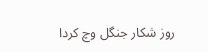روز شکار جنگل وچ کردا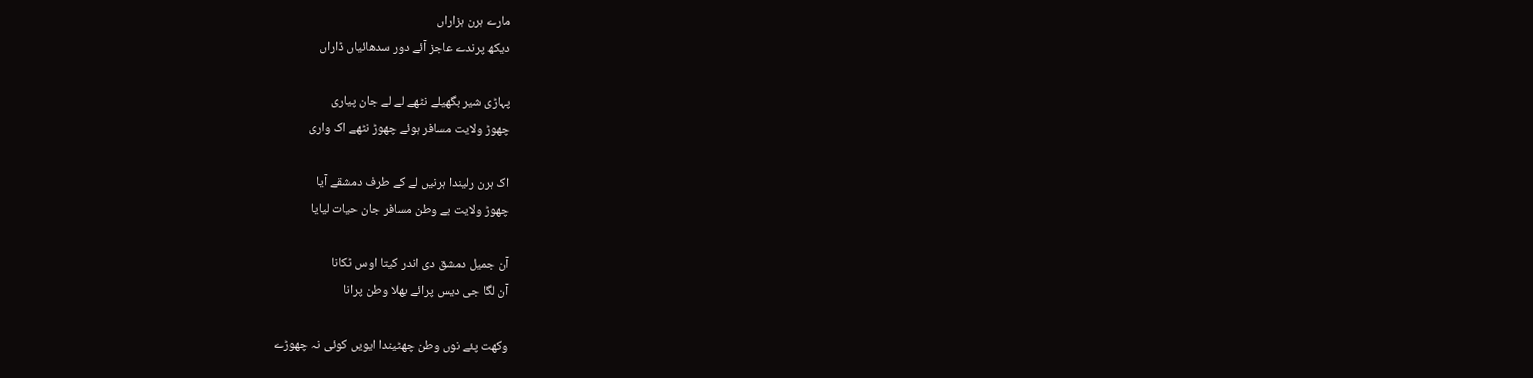مارے ہرن ہزاراں
دیکھ پرندے عاجز آئے دور سدھائیاں ڈاراں

پہاڑی شیر بگھیلے نٹھے لے لے جان پیاری
چھوڑ ولایت مسافر ہوئے چھوڑ نٹھے اک واری

اک ہرن رلیندا ہرنیں لے کے طرف دمشقے آیا
چھوڑ ولایت بے وطن مسافر جان حیات لیایا

آن جمیل دمشق دی اندر کیتا اوس ٹکانا
آن لگا جی دیس پرائے بھلا وطن پرانا

وکھت پئے نوں وطن چھٹیندا ایویں کوئی نہ چھوڑے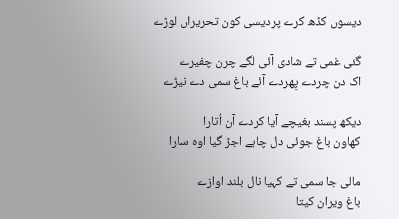دیسوں کڈھ کرے پردیسی کون تحریراں لوڑے

گئی غمی تے شادی آئی لگے چرن چفیرے
اک دن چردے پِھردے آئے باغ سمی دے نیڑے

دیکھ پسند بغیچے آیا کردے آن اُتارا
کھاون باغ جوئی دل چاہے اجڑ گیا اوہ سارا

مالی جا سمی تے کہیا نال بلند اوازے
باغ ویران کیتا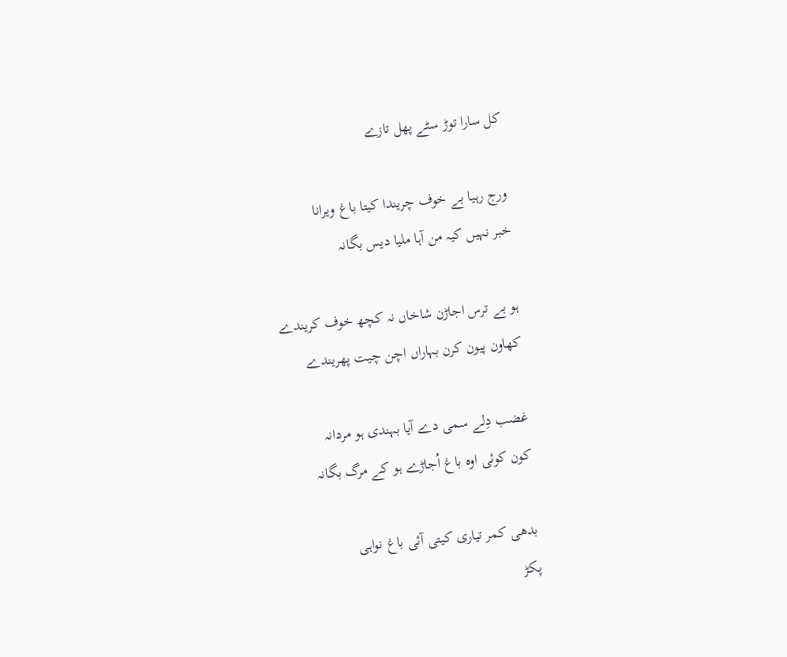کل سارا توڑ سٹے پھل تازے

ورج رہیا بے خوف چریندا کیتا باغ ویرانا
خبر نہیں کیہ من آہا ملیا دیس بگانہ

ہو بے ترس اجاڑن شاخاں نہ کچھ خوف کریندے
کھاون پیون کرن بہاراں اچن چیت پھریندے

غضب دِلے سمی دے آیا بہندی ہو مردانہ
کون کوئی اوہ باغ اُجاڑے ہو کے مرگ بگانہ

بدھی کمر تیاری کیتی آئی باغ نواہی
پکڑ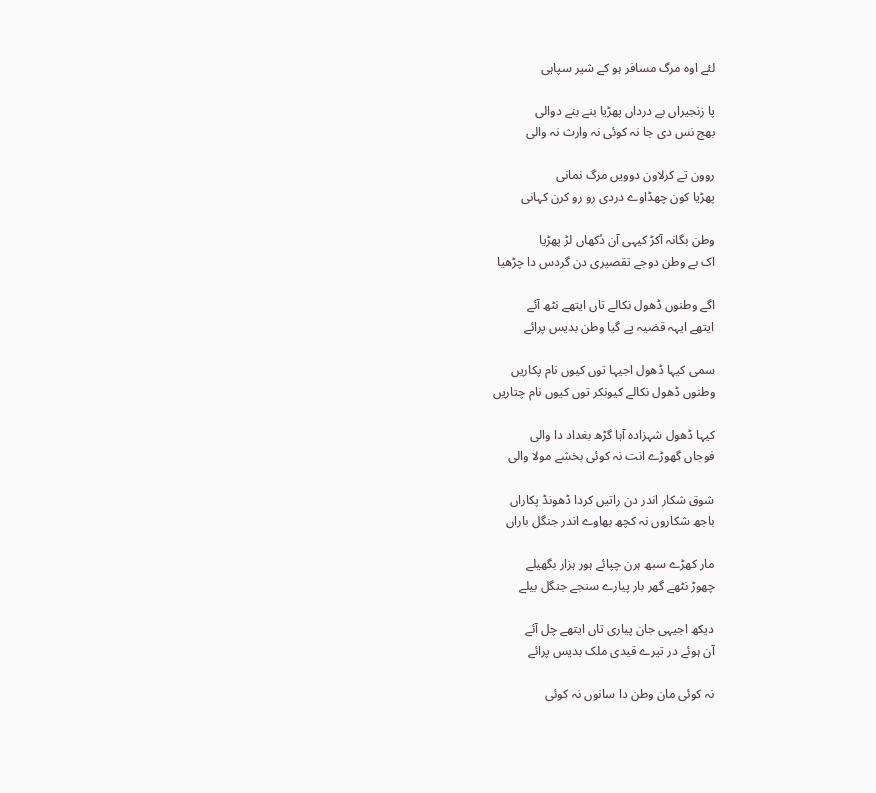لئے اوہ مرگ مسافر ہو کے شیر سپاہی

پا زنجیراں بے درداں پھڑیا بنے بنے دوالی
بھج نس دی جا نہ کوئی نہ وارث نہ والی

روون تے کرلاون دوویں مرگ نمانی
پھڑیا کون چھڈاوے دردی رو رو کرن کہانی

وطن بگانہ آکڑ کیہی آن دُکھاں لڑ پھڑیا
اک بے وطن دوجے تقصیری دن گردس دا چڑھیا

اگے وطنوں ڈھول نکالے تاں ایتھے نٹھ آئے
ایتھے ایہہ قضیہ پے گیا وطن بدیس پرائے

سمی کیہا ڈھول اجیہا توں کیوں نام پکاریں
وطنوں ڈھول نکالے کیونکر توں کیوں نام چتاریں

کیہا ڈھول شہزادہ آہا گڑھ بغداد دا والی
فوجاں گھوڑے انت نہ کوئی بخشے مولا والی

شوق شکار اندر دن راتیں کردا ڈھونڈ پکاراں
باجھ شکاروں نہ کچھ بھاوے اندر جنگل باراں

مار کھڑے سبھ ہرن چپائے ہور ہزار بگھیلے
چھوڑ نٹھے گھر بار پیارے سنجے جنگل بیلے

دیکھ اجیہی جان پیاری تاں ایتھے چل آئے
آن ہوئے در تیرے قیدی ملک بدیس پرائے

نہ کوئی مان وطن دا سانوں نہ کوئی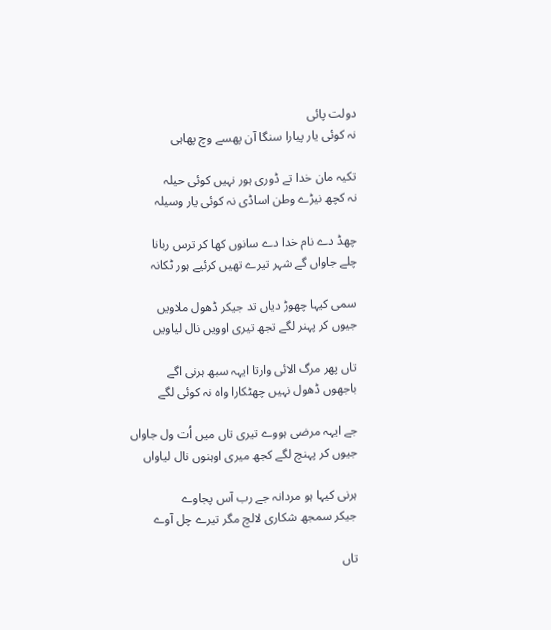دولت پائی
نہ کوئی یار پیارا سنگا آن پھسے وچ پھاہی

تکیہ مان خدا تے ڈوری ہور نہیں کوئی حیلہ
نہ کچھ نیڑے وطن اساڈی نہ کوئی یار وسیلہ

چھڈ دے نام خدا دے سانوں کھا کر ترس ربانا
چلے جاواں گے شہر تیرے تھیں کرئیے ہور ٹکانہ

سمی کیہا چھوڑ دیاں تد جیکر ڈھول ملاویں
جیوں کر پہنر لگے تجھ تیری اوویں نال لیاویں

تاں پھر مرگ الائی وارتا ایہہ سبھ ہرنی اگے
باجھوں ڈھول نہیں چھٹکارا واہ نہ کوئی لگے

جے ایہہ مرضی ہووے تیری تاں میں اُت ول جاواں
جیوں کر پہنچ لگے کجھ میری اوہنوں نال لیاواں

ہرنی کیہا ہو مردانہ جے رب آس پجاوے
جیکر سمجھ شکاری لالچ مگر تیرے چل آوے

تاں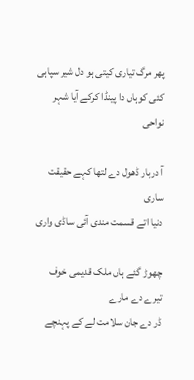پھر مرگ تیاری کیتی ہو دل شیر سپاہی
کئی کوہاں دا پینڈا کرکے آیا شہر نواحی

آ دربار ڈھول دے لتھا کہے حقیقت ساری
دنیا اتے قسمت مندی آئی ساڈی واری

چھوڑ گئے ہاں ملک قدیمی خوف تیرے دے مارے
ڈر دے جان سلامت لے کے پہنچے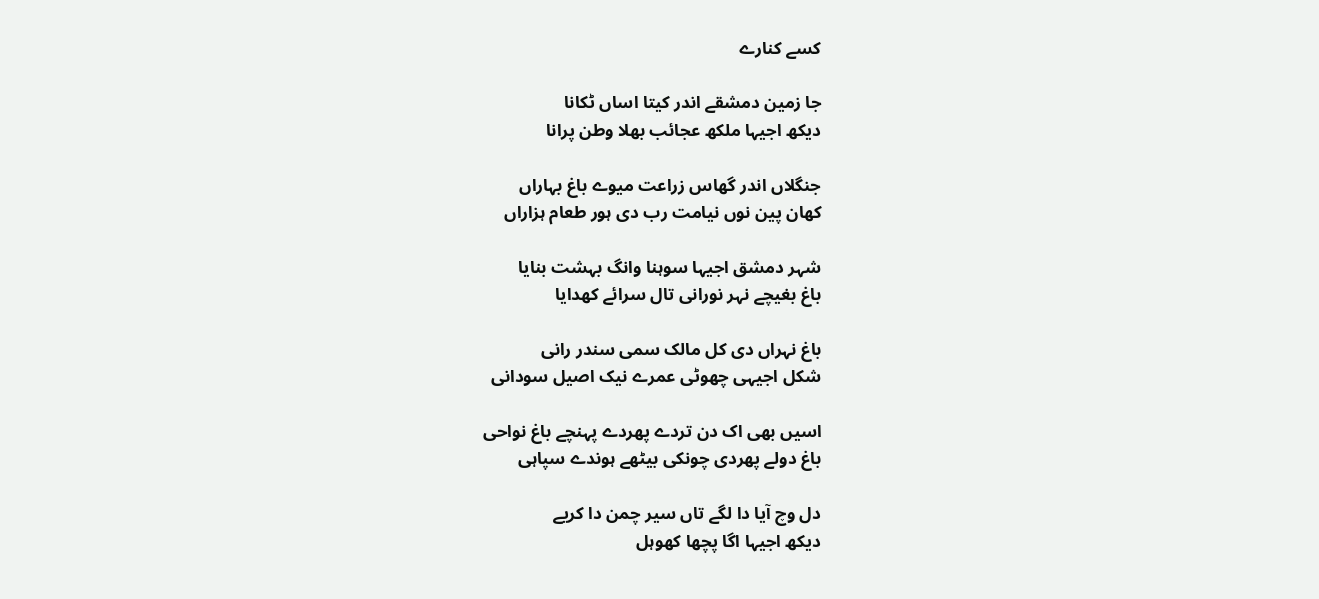کسے کنارے

جا زمین دمشقے اندر کیتا اساں ٹکانا
دیکھ اجیہا ملکھ عجائب بھلا وطن پرانا

جنگلاں اندر گھاس زراعت میوے باغ بہاراں
کھان پین نوں نیامت رب دی ہور طعام ہزاراں

شہر دمشق اجیہا سوہنا وانگ بہشت بنایا
باغ بغیچے نہر نورانی تال سرائے کھدایا

باغ نہراں دی کل مالک سمی سندر رانی
شکل اجیہی چھوٹی عمرے نیک اصیل سودانی

اسیں بھی اک دن تردے پھردے پہنچے باغ نواحی
باغ دولے پھردی چونکی بیٹھے ہوندے سپاہی

دل وچ آیا دا لگے تاں سیر چمن دا کریے
دیکھ اجیہا اگا پچھا کھوہل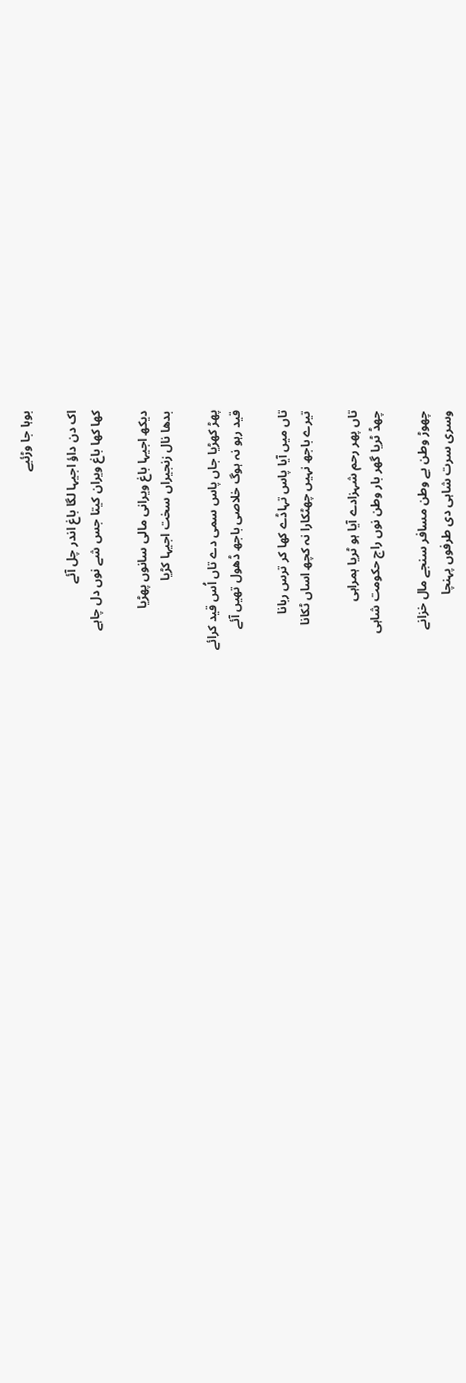بوہا جا وڑئیے

اک دن داؤ اجیہا لگا باغ اندر چل آئے
کھا کھا باغ ویران کیتا جس شے نوں دل چاہے

دیکھ اجیہا باغ ویرانی مالی سانوں پھڑیا
بدھا نال زنجیراں سخت اجیہا کڑیا

پھڑ کھڑیا جاں پاس سمی دے تاں اُس قید کرائے
قید رہو نہ ہوگ خلاصی باجھ ڈھول تھیں آئے

تاں میں آیا پاس تہاڈے کھا کر ترس ربانا
تیرے باجھ نہیں چھٹکارا نہ کچھ اساں ٹکانا

تاں پھر رحم شہزادے آیا ہو ٹریا ہمراہی
چھڈ ٹریا گھر بار وطن نوں راج حکومت شاہی

چھوڑ وطن بے وطن مسافر سنجے مال خزانے
وسری سرت شاہی دی طرفوں پہنچا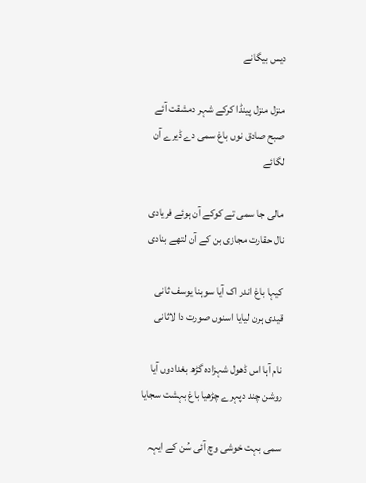دیس بیگانے

منزل منزل پینڈا کرکے شہر دمشقت آئے
صبح صادق نوں باغ سمی دے ڈیرے آن لگائے

مالی جا سمی تے کوکے آن ہوئے فریادی
نال حقارت مجازی بن کے آن لتھے بنادی

کیہا باغ اندر اک آیا سوہنا یوسف ثانی
قیدی ہرن لیایا اسنوں صورت دا لاثانی

نام آہا اس ڈھول شہزادہ گڑھ بغدادوں آیا
روشن چند دپہرے چڑھیا باغ بہشت سجایا

سمی بہت خوشی وچ آئی سُن کے ایہہ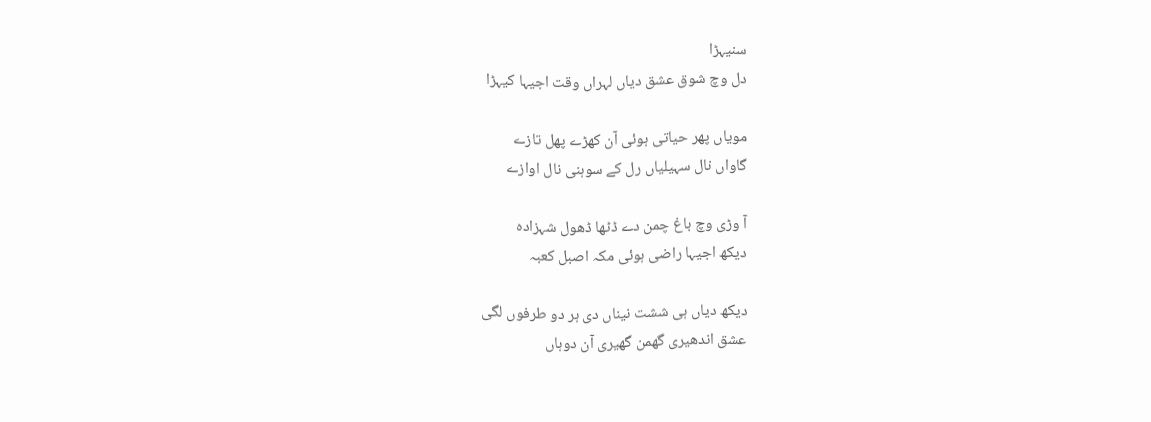سنیہڑا
دل وچ شوق عشق دیاں لہراں وقت اجیہا کیہڑا

مویاں پھر حیاتی ہوئی آن کھڑے پھل تازے
گاواں نال سہیلیاں رل کے سوہنی نال اوازے

آ وڑی وچ باغ چمن دے ڈٹھا ڈھول شہزادہ
دیکھ اجیہا راضی ہوئی مکہ اصبل کعبہ

دیکھ دیاں ہی ششت نیناں دی ہر دو طرفوں لگی
عشق اندھیری گھمن گھیری آن دوہاں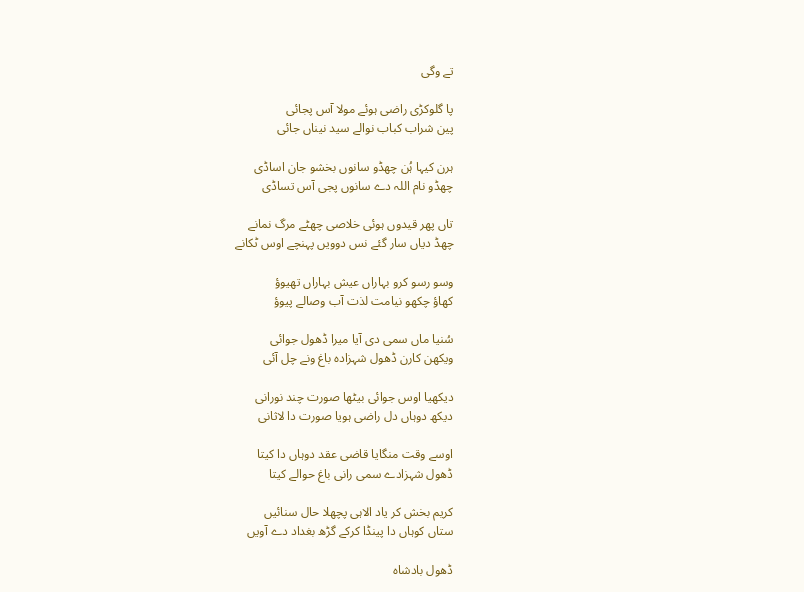تے وگی

پا گلوکڑی راضی ہوئے مولا آس پجائی
پین شراب کباب نوالے سید نیناں جائی

ہرن کیہا ہُن چھڈو سانوں بخشو جان اساڈی
چھڈو نام اللہ دے سانوں پجی آس تساڈی

تاں پھر قیدوں ہوئی خلاصی چھٹے مرگ نمانے
چھڈ دیاں سار گئے نس دوویں پہنچے اوس ٹکانے

وسو رسو کرو بہاراں عیش بہاراں تھیوؤ
کھاؤ چکھو نیامت لذت آب وصالے پیوؤ

سُنیا ماں سمی دی آیا میرا ڈھول جوائی
ویکھن کارن ڈھول شہزادہ باغ ونے چل آئی

دیکھیا اوس جوائی بیٹھا صورت چند نورانی
دیکھ دوہاں دل راضی ہویا صورت دا لاثانی

اوسے وقت منگایا قاضی عقد دوہاں دا کیتا
ڈھول شہزادے سمی رانی باغ حوالے کیتا

کریم بخش کر یاد الاہی پچھلا حال سنائیں
ستاں کوہاں دا پینڈا کرکے گڑھ بغداد دے آویں

ڈھول بادشاہ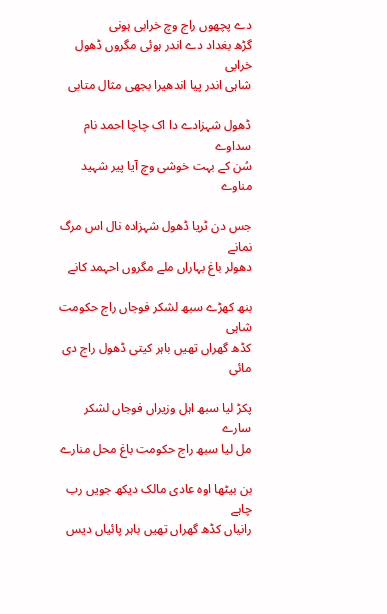دے پچھوں راج وچ خرابی ہونی
گڑھ بغداد دے اندر ہوئی مگروں ڈھول خرابی
شاہی اندر پیا اندھیرا بجھی مثال متابی

ڈھول شہزادے دا اک چاچا احمد نام سداوے
سُن کے بہت خوشی وچ آیا پیر شہید مناوے

جس دن ٹریا ڈھول شہزادہ نال اس مرگ نمانے
دھولر باغ بہاراں ملے مگروں احہمد کانے

بنھ کھڑے سبھ لشکر فوجاں راج حکومت شاہی
کڈھ گھراں تھیں باہر کیتی ڈھول راج دی مائی

پکڑ لیا سبھ اہل وزیراں فوجاں لشکر سارے
مل لیا سبھ راج حکومت باغ محل منارے

بن بیٹھا اوہ عادی مالک دیکھ جویں رب چاہے
رانیاں کڈھ گھراں تھیں باہر پائیاں دیس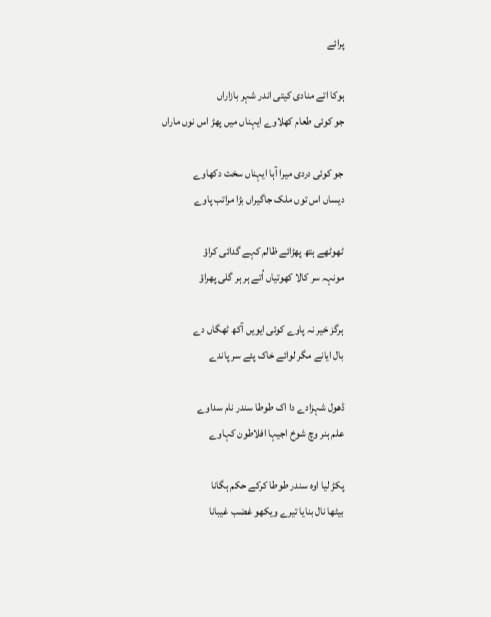پرائے

ہوکا اتے منادی کیتی اندر شہر بازاراں
جو کوئی طعام کھلاوے ایہناں میں پھڑ اس نوں ماراں

جو کوئی دردی میرا آہا ایہناں سخت دکھاوے
دیساں اس توں ملک جاگیراں بڑا مراتب پاوے

ٹھوٹھے ہتھ پھڑائے ظالم کہے گدائی کراؤ
مونہہ سر کالا کھوتیاں اُتے ہر ہر گلی پھراؤ

ہرگز خیر نہ پاوے کوئی ایویں آکھ ٹھگاں دے
بال ایانے مگر لوائے خاک پئے سر پاندے

ڈھول شہزادے دا اک طوطا سندر نام سداوے
علم ہنر وچ شوخ اجیہا افلاطون کہاوے

پکڑ لیا اوہ سندر طوطا کرکے حکم ہگانا
بیٹھا نال بنایا تیرے ویکھو غضب غیبانا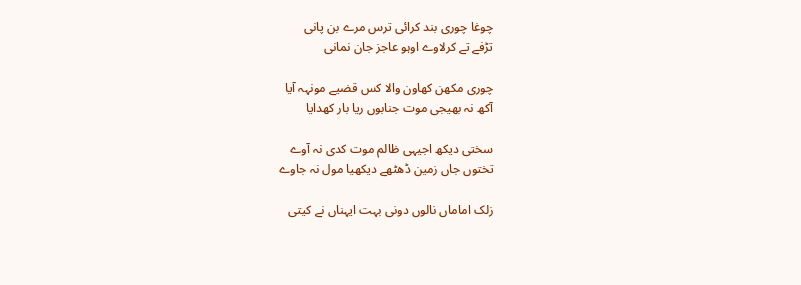چوغا چوری بند کرائی ترس مرے بن پانی
تڑفے تے کرلاوے اوہو عاجز جان نمانی

چوری مکھن کھاون والا کس قضیے مونہہ آیا
آکھ نہ بھیجی موت جنابوں ریا بار کھدایا

سختی دیکھ اجیہی ظالم موت کدی نہ آوے
تختوں جاں زمین ڈھٹھے دیکھیا مول نہ جاوے

زلک اماماں نالوں دونی بہت ایہناں نے کیتی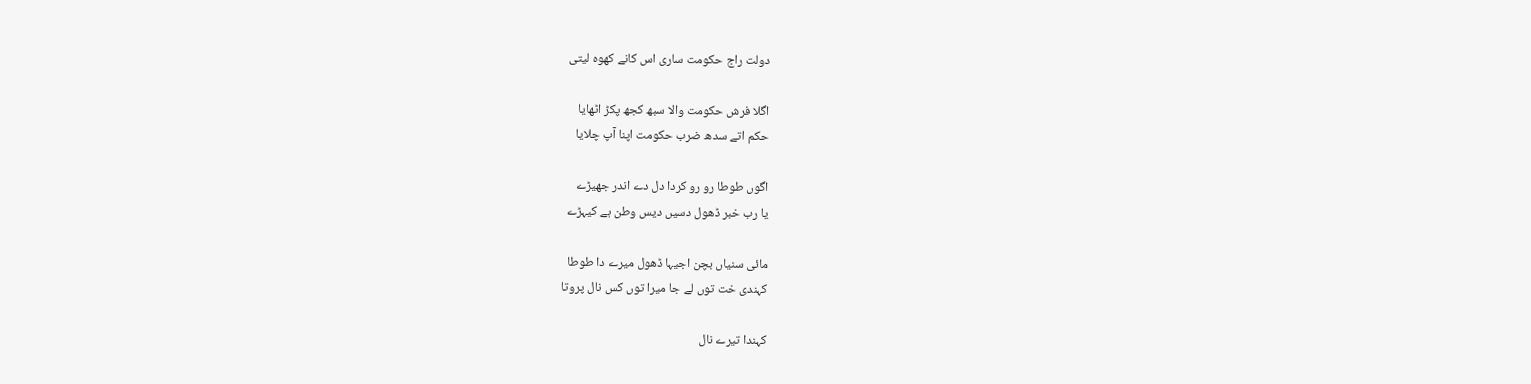دولت راج حکومت ساری اس کانے کھوہ لیتی

اگلا فرش حکومت والا سبھ کجھ پکڑ اٹھایا
حکم اتے سدھ ضرب حکومت اپنا آپ چلایا

اگوں طوطا رو رو کردا دل دے اندر جھیڑے
یا رب خبر ڈھول دسیں دیس وطن ہے کیہڑے

مائی سنیاں بچن اجیہا ڈھول میرے دا طوطا
کہندی خت توں لے جا میرا توں کس نال پروتا

کہندا تیرے نال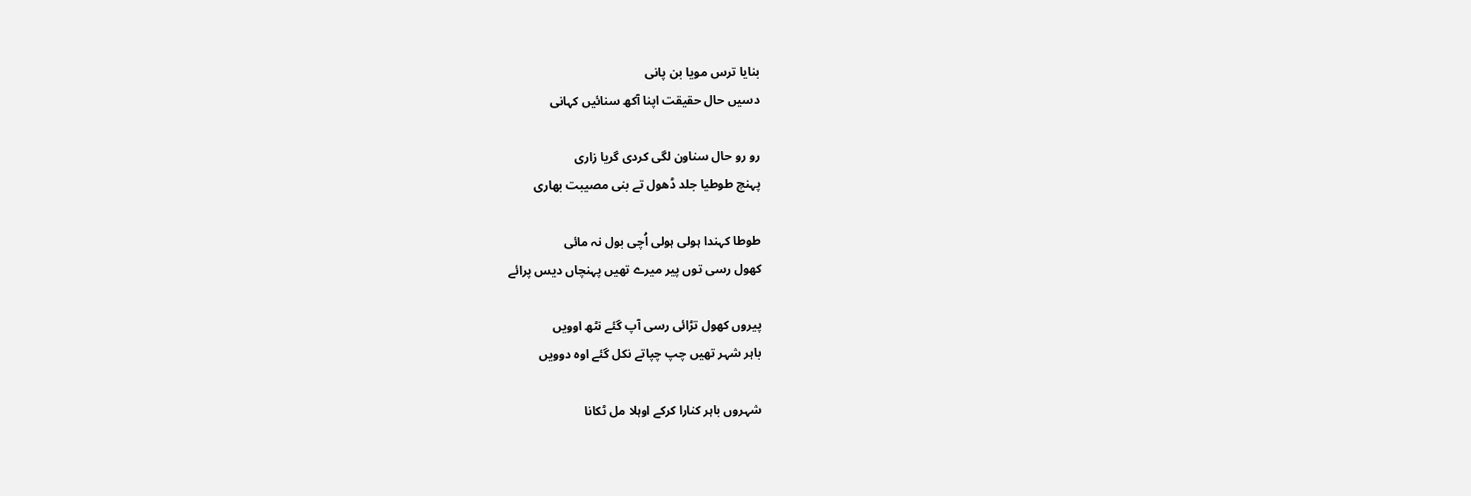بنایا ترس مویا بن پانی
دسیں حال حقیقت اپنا آکھ سنائیں کہانی

رو رو حال سناون لگی کردی گریا زاری
پہنچ طوطیا جلد ڈھول تے بنی مصیبت بھاری

طوطا کہندا ہولی ہولی اُچی بول نہ مائی
کھول رسی توں پیر میرے تھیں پہنچاں دیس پرائے

پیروں کھول تڑائی رسی آپ گئے نٹھ اوویں
باہر شہر تھیں چپ چپاتے نکل گئے اوہ دوویں

شہروں باہر کنارا کرکے اوہلا مل ٹکانا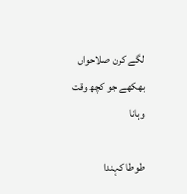لگے کرن صلاحواں بھکھے جو کچھ وقت وہانا

طوطا کہندا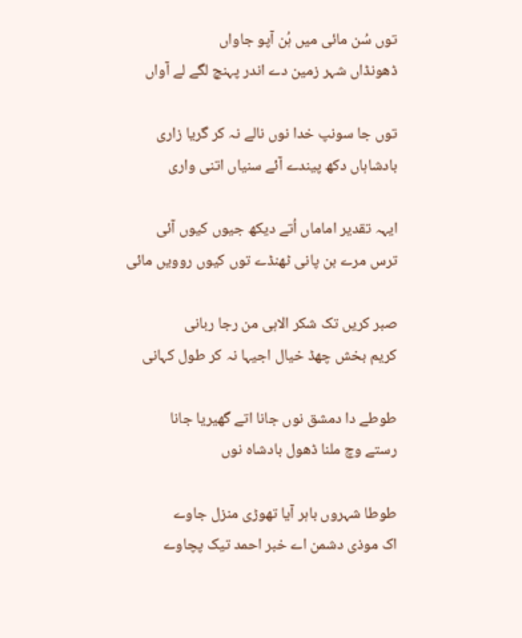توں سُن مائی میں ہُن آپو جاواں
ڈھونڈاں شہر زمین دے اندر پہنچ لگے لے آواں

توں جا سونپ خدا نوں نالے نہ کر گریا زاری
بادشاہاں دکھ پیندے آئے سنیاں اتنی واری

ایہہ تقدیر اماماں اُتے دیکھ جیوں کیوں آئی
ترس مرے بن پانی ٹھنڈے توں کیوں روویں مائی

صبر کریں تک شکر الاہی من رجا ربانی
کریم بخش چھڈ خیال اجیہا نہ کر طول کہانی

طوطے دا دمشق نوں جانا اتے گھیریا جانا
رستے وچ ملنا ڈھول بادشاہ نوں

طوطا شہروں باہر آیا تھوڑی منزل جاوے
اک موذی دشمن اے خبر احمد تیک پچاوے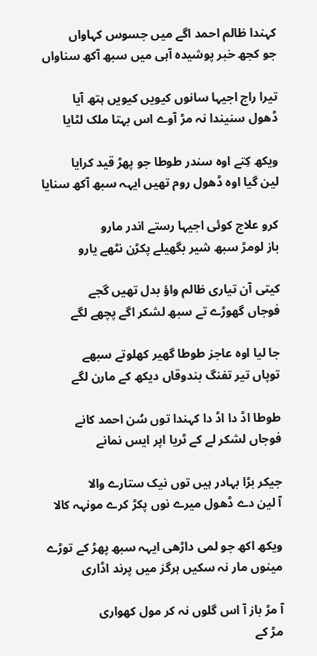کہندا ظالم احمد اگے میں جسوس کہاواں
جو کجھ خبر پوشیدہ آہی میں سبھ آکھ سناواں

تیرا راج اجیہا سانوں کیویں کیویں ہتھ آیا
ڈھول سنیندا نہ مڑ آوے اس بہتا ملک لٹایا

ویکھ کِتے اوہ سندر طوطا جو پھڑ قید کرایا
لین گیا اوہ ڈھول روم تھیں ایہہ سبھ آکھ سنایا

کرو علاج کوئی اجیہا رستے اندر مارو
باز لومڑ سبھ شیر بگھیلے پکڑن نٹھے یارو

کیتی آن تیاری ظالم واؤ بدل تھیں گجے
فوجاں گھوڑے تے سبھ لشکر اگے پچھے لگے

جا لیا اوہ عاجز طوطا گھیر کھلوتے سبھے
توپاں تیر تفنگ بندوقاں دیکھ کے مارن لگے

طوطا اڈ دا اڈ دا کہندا توں سُن احمد کانے
فوجاں لشکر لے کے ٹریا اپر ایس نمانے

جیکر بڑا بہادر ہیں توں نیک ستارے والا
آ لین دے ڈھول میرے نوں پکڑ کرے مونہہ کالا

ویکھ اکھ جو لمی داڑھی ایہہ سبھ پھڑ کے توڑے
مینوں مار نہ سکیں ہرگز میں پرند اڈاری

آ مڑ باز آ اس گلوں نہ کر مول کھواری
مڑ کے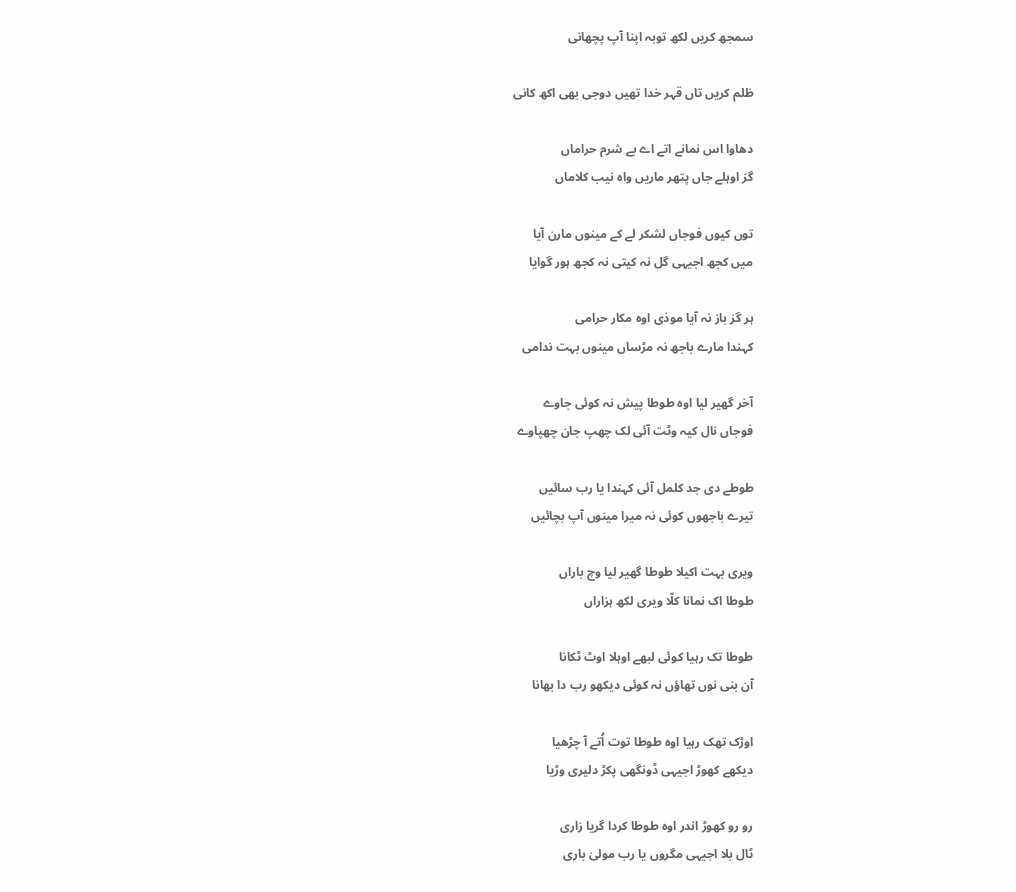سمجھ کریں لکھ توبہ اپنا آپ پچھانی

ظلم کریں تاں قہر خدا تھیں دوجی بھی اکھ کانی

دھاوا اس نمانے اتے اے بے شرم حراماں
گز اوہلے جاں پتھر ماریں واہ نیب کلاماں

توں کیوں فوجاں لشکر لے کے مینوں مارن آیا
میں کجھ اجیہی گل نہ کیتی نہ کجھ ہور گوایا

ہر گز باز نہ آیا موذی اوہ مکار حرامی
کہندا مارے باجھ نہ مڑساں مینوں بہت ندامی

آخر گھیر لیا اوہ طوطا پیش نہ کوئی جاوے
فوجاں نال کیہ وٹت آئی لک چھپ جان چھپاوے

طوطے دی جد کلمل آئی کہندا یا رب سائیں
تیرے باجھوں کوئی نہ میرا مینوں آپ بچائیں

ویری بہت اکیلا طوطا گھیر لیا وچ باراں
طوطا اک نمانا کلّا ویری لکھ ہزاراں

طوطا تک رہیا کوئی لبھے اوہلا اوٹ ٹکانا
آن بنی نوں تھاؤں نہ کوئی دیکھو رب دا بھانا

اوڑک تھک رہیا اوہ طوطا توت اُتے آ چڑھیا
دیکھے کھوڑ اجیہی ڈونگھی پکڑ دلیری وڑیا

رو رو کھوڑ اندر اوہ طوطا کردا گریا زاری
ٹال بلا اجیہی مگروں یا رب مولیٰ باری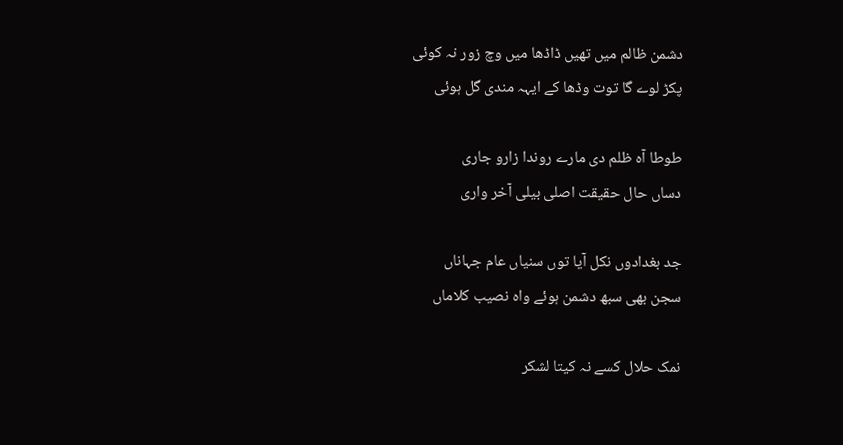دشمن ظالم میں تھیں ڈاڈھا میں وچ زور نہ کوئی
پکڑ لوے گا توت وڈھا کے ایہہ مندی گل ہوئی

طوطا آہ ظلم دی مارے روندا زارو جاری
دساں حال حقیقت اصلی بیلی آخر واری

جد بغدادوں نکل آیا توں سنیاں عام جہاناں
سجن بھی سبھ دشمن ہوئے واہ نصیب کلاماں

نمک حلال کسے نہ کیتا لشکر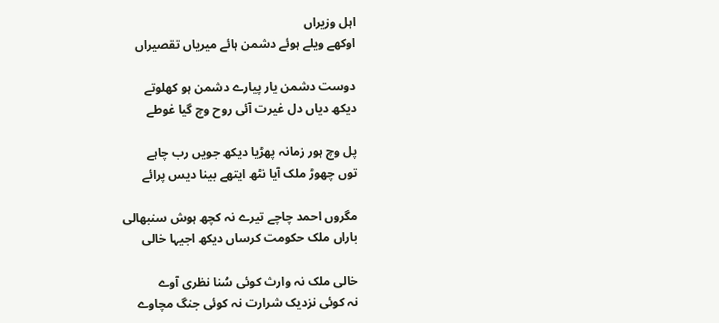اہل وزیراں
اوکھے ویلے ہوئے دشمن ہائے میریاں تقصیراں

دوست دشمن یار پیارے دشمن ہو کھلوتے
دیکھ دیاں دل غیرت آئی روح وچ گیا غوطے

پل وچ ہور زمانہ پھڑیا دیکھ جویں رب چاہے
توں چھوڑ ملک آیا نٹھ ایتھے بینا دیس پرائے

مگروں احمد چاچے تیرے نہ کچھ ہوش سنبھالی
باراں ملک حکومت کرساں دیکھ اجیہا خالی

خالی ملک نہ وارث کوئی سُنا نظری آوے
نہ کوئی نزدیک شرارت نہ کوئی جنگ مچاوے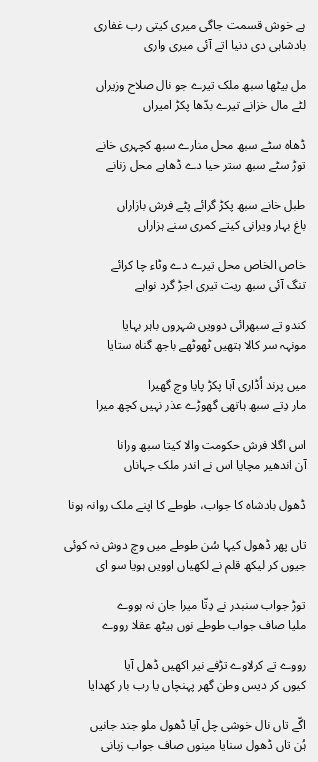ہے خوش قسمت جاگی میری کیتی رب غفاری
بادشاہی دی دنیا اتے آئی میری واری

مل بیٹھا سبھ ملک تیرے جو نال صلاح وزیراں
لٹے مال خزانے تیرے بدّھا پکڑ امیراں

ڈھاہ سٹے سبھ محل منارے سبھ کچہری خانے
توڑ سٹے سبھ ستر حیا دے ڈھاہے محل زنانے

طبل خانے سبھ پکڑ گرائے پٹے فرش بازاراں
باغ بہار ویرانی کیتے کمری سنے ہزاراں

خاص الخاص محل تیرے دے وٹاء چا کرائے
تنگ آئی سبھ ریت تیری اجڑ گرد نواہے

کندو تے سبھرائی دوویں شہروں باہر بہایا
مونہہ سر کالا ہتھیں ٹھوٹھے باجھ گناہ ستایا

میں پرند اُڈاری آہا پکڑ پایا وچ گھیرا
مار دِتے سبھ ہاتھی گھوڑے عذر نہیں کچھ میرا

اس اگلا فرش حکومت والا کیتا سبھ ورانا
آن اندھیر مچایا اس نے اندر ملک جہاناں

ڈھول بادشاہ کا جواب، طوطے کا اپنے ملک روانہ ہونا

تاں پھر ڈھول کیہا سُن طوطے میں وچ دوش نہ کوئی
جیوں کر لیکھ قلم نے لکھیاں اوویں ہویا سو ای

توڑ جواب سنبدر نے دِتّا میرا جان نہ ہووے
ملیا صاف جواب طوطے نوں ہیٹھ عقلا رووے

رووے تے کرلاوے تڑفے نیر اکھیں ڈھل آیا
کیوں کر دیس وطن گھر پہنچاں یا رب بار کھدایا

اگّے تاں نال خوشی چل آیا ڈھول ملو جند جانیں
ہُن تاں ڈھول سنایا مینوں صاف جواب زبانی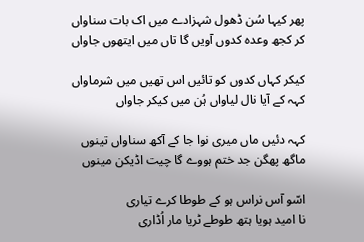پھر کیہا سُن ڈھول شہزادے میں اک بات سناواں
کر کجھ وعدہ کدوں آویں گا تاں میں ایتھوں جاواں

کیکر کہاں کدوں کو تائیں اس تھیں میں شرماواں
کہہ کے آیا نال لیاواں ہُن میں کیکر جاواں

کہہ دئیں ماں میری نوا جا کے آکھ سناواں تینوں
ماگھ پھگن جد ختم ہووے گا چیت اڈیکن مینوں

اسّو آس نراس ہو کے طوطا کرے تیاری
نا امید ہویا ہتھ طوطے ٹریا مار اُڈاری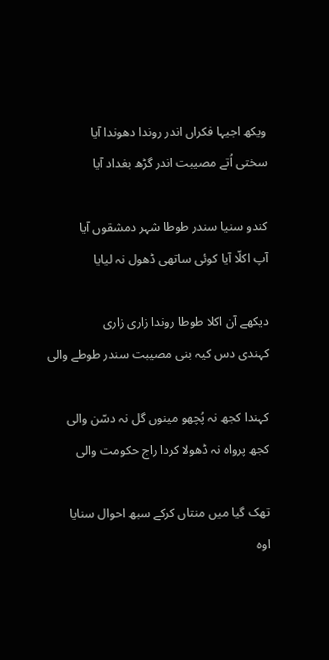ویکھ اجیہا فکراں اندر روندا دھوندا آیا
سختی اُتے مصیبت اندر گڑھ بغداد آیا

کندو سنیا سندر طوطا شہر دمشقوں آیا
آپ اکلّا آیا کوئی ساتھی ڈھول نہ لیایا

دیکھے آن اکلا طوطا روندا زاری زاری
کہندی دس کیہ بنی مصیبت سندر طوطے والی

کہندا کجھ نہ پُچھو مینوں گل نہ دسّن والی
کجھ پرواہ نہ ڈھولا کردا راج حکومت والی

تھک گیا میں منتاں کرکے سبھ احوال سنایا
اوہ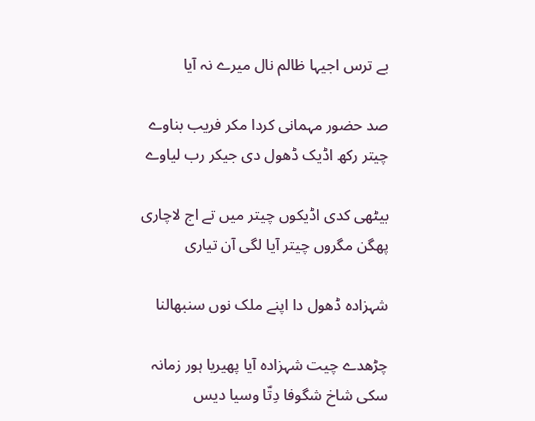بے ترس اجیہا ظالم نال میرے نہ آیا

صد حضور مہمانی کردا مکر فریب بناوے
چیتر رکھ اڈیک ڈھول دی جیکر رب لیاوے

بیٹھی کدی اڈیکوں چیتر میں تے اج لاچاری
پھگن مگروں چیتر آیا لگی آن تیاری

شہزادہ ڈھول دا اپنے ملک نوں سنبھالنا

چڑھدے چیت شہزادہ آیا پھیریا ہور زمانہ
سکی شاخ شگوفا دِتّا وسیا دیس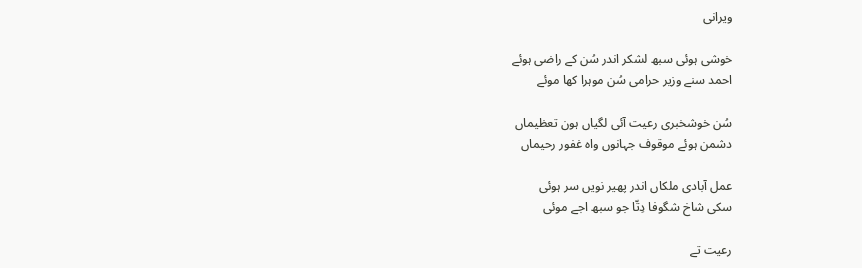ویرانی

خوشی ہوئی سبھ لشکر اندر سُن کے راضی ہوئے
احمد سنے وزیر حرامی سُن موہرا کھا موئے

سُن خوشخبری رعیت آئی لگیاں ہون تعظیماں
دشمن ہوئے موقوف جہانوں واہ غفور رحیماں

عمل آبادی ملکاں اندر پھیر نویں سر ہوئی
سکی شاخ شگوفا دِتّا جو سبھ اجے موئی

رعیت تے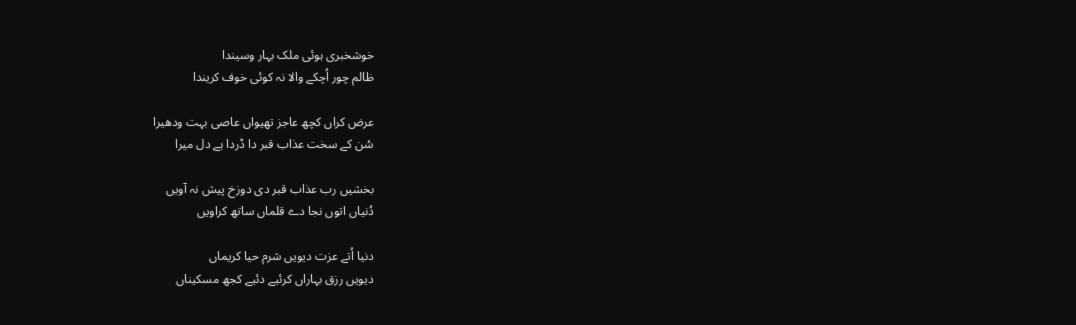خوشخبری ہوئی ملک بہار وسیندا
ظالم چور اُچکے والا نہ کوئی خوف کریندا

عرض کراں کچھ عاجز تھیواں عاصی بہت ودھیرا
سُن کے سخت عذاب قبر دا ڈردا ہے دل میرا

بخشیں رب عذاب قبر دی دوزخ پیش نہ آویں
دُنیاں اتوں نجا دے قلماں ساتھ کراویں

دنیا اُتے عزت دیویں شرم حیا کریماں
دیویں رزق بہاراں کرئیے دئیے کجھ مسکیناں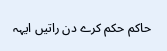حاکم حکم کرے دن راتیں ایہہ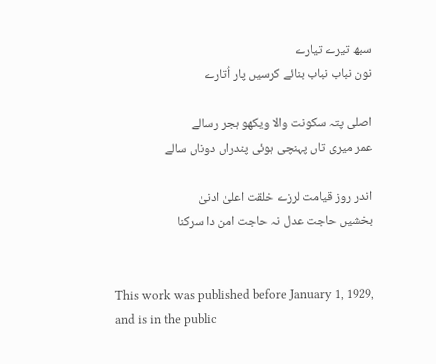سبھ تیرے تیارے
نون نباب نباب بنائے کرسیں پار اُتارے

اصلی پتہ سکونت والا ویکھو ہجر رسالے
عمر میری تاں پہنچی ہوئی پندراں دوناں سالے

اندر روز قیامت لرزے خلقت اعلیٰ ادنیٰ
بخشیں حاجت عدل نہ حاجت امن دا سرکنا


This work was published before January 1, 1929, and is in the public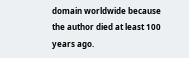domain worldwide because the author died at least 100 years ago.